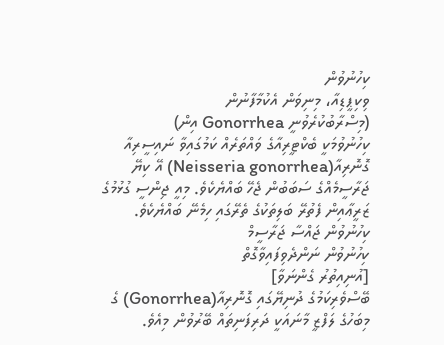ކިހުނުވުން
ވިކިޕީޑިއާ، މިނިވަން އެކުމާފާނުން
(މިސްރާބުކުރެވުނީ Gonorrhea އިން)
ކިހުނުވުމަކީ ބެކްޓީރިއާގެ ވައްތަރެއް ކަމުގައިވާ ނައިސީރިއާ ގޮނޮރިއާ(Neisseria gonorrhea) އޭ ކިޔޭ ޖަރާސީމެއްގެ ސަބަބުން ޖެހޭ ބައްޔެކެވެ. މިއީ ޖިންސީ ގުޅުމުގެ ޒަރީޢާއިން ފެތުރޭ ބަލިތަކުގެ ތެރޭގައި ހިމެނޭ ބައްޔެކެވެ.
ކިހުނުވުން ޖައްސާ ޖަރާސީމް
ކިހުނުވުން ނަންދެވިފައިވާގޮތް
[އުނިއިތުރު ގެންނަވާ]
ބޭސްވެރިކަމުގެ ދުނިޔޭގައި ގޮނޮރިއާ(Gonorrhea) ގެ މިބަހުގެ ލަފްޒީ މާނައަކީ ދަރިފަނިތައް ބޭރުވުން މިއެވެ.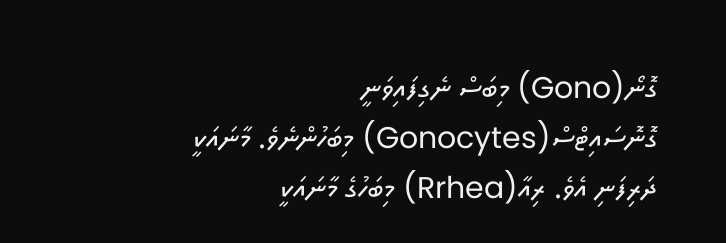ގޮނޯ(Gono) މިބަސް ނެގިފައިވަނީ ގޮނޮސައިޓްސް(Gonocytes) މިބަހުންނެވެ. މާނައަކީ ދަރިފަނި އެވެ. ރިއާ(Rrhea) މިބަހުގެ މާނައަކީ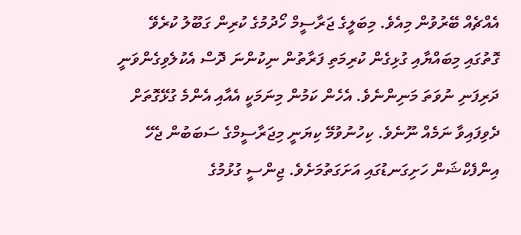އެއްޗެއް ބޭރުވުން މިއެވެ. މިބަލީގެ ޖަރާސީމް ހޯދުމުގެ ކުރިން ގަބޫލު ކުރެވޭ ގޮތުގައި މިބައްޔާއި ގުޅިގެން ކުރިމަތި ފަރާތުން ނިކުންނަ ދޮސް އެކުލެވިގެންވަނީ ދަރިފަނި ނުވަތަ މަނިންނެވެ. އެހެން ކަމުން މިނަމަކީ އެއާއި އެންމެ ގުޅޭގޮތަށް ދެވިފައިވާ ނަމެއް ނޫނެވެ. ކިހުނުވުމޭ ކިޔަނީ މިޖަރާސީމްގެ ސަބަބުން ޖެހޭ އިންފެކްޝަން ހަށިގަނޑުގައި އަށަގަތުމަށެވެ. ޖިންސީ ގުޅުމުގެ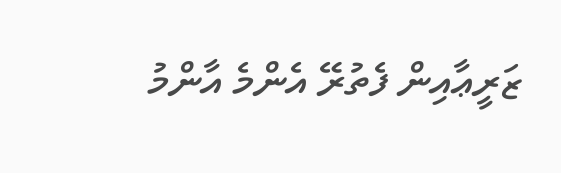ޒަރީޢާއިން ފެތުރޭ އެންމެ އާންމު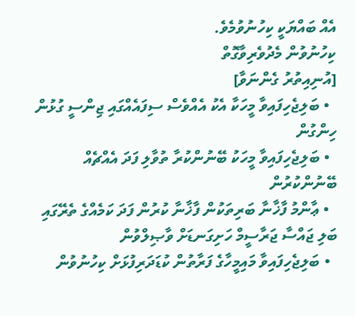އެއް ބައްޔަކީ ކިހުނުވުމެވެ.
ކިހުނުވުން މެދުވެރިވާގޮތް
[އުނިއިތުރު ގެންނަވާ]
  • ބަލިޖެހިފައިވާ މީހަކާ އެކު އެއްވެސް ސިފައެއްގައި ޖިންސީ ގުޅުން ހިންގުން
  • ބަލިޖެހިފައިވާ މީހަކު ބޭނުންކުރާ ތުވާލި ފަދަ އެއްޗެއް ބޭނުންކުރުން
  • ޢާންމު ފާޚާނާ ބަރިތަކުން ފާޚާނާ ކުރުން ފަދަ ކަމެއްގެ ތެރޭގައި ބަލި ޖައްސާ ޖަރާސީމް ހަށިގަނޑަށް ވާޞިލްވުން
  • ބަލިޖެހިފައިވާ މައިމީހާގެ ފަރާތުން ކުޑަދަރިފުޅަށް ކިހުނުވުން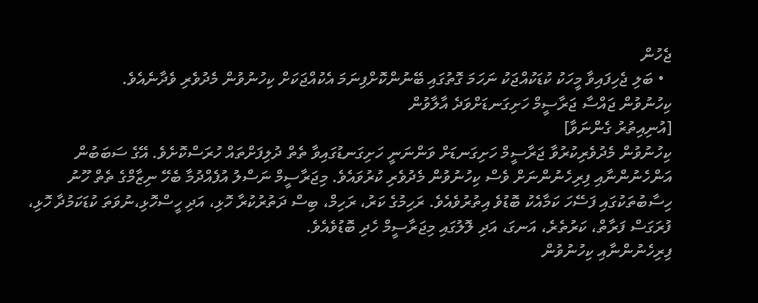ޖެހުން
  • ބަލި ޖެހިފައިވާ މީހަކު ކުޑަކުއްޖަކު ނަހަމަ ގޮތުގައި ބޭނުންކޮށްފިނަމަ އެކުއްޖަކަށް ކިހުނުވުން މެދުވެރި ވެދާނެއެވެ.
ކިހުނުވުން ޖައްސާ ޖަރާސީމް ހަށިގަނޑަށްވަދެ އާލާވުން
[އުނިއިތުރު ގެންނަވާ]
ކިހުނުވުން މެދުވެރިކުރުވާ ޖަރާސީމް ހަށިގަނޑަށް ވަންނަނީ ހަށިގަނޑުގައިވާ ތެތް ދުލިފަށްތައް ހުރަސްކޮށެވެ. އޭގެ ސަބަބުން އަންހެނުންނާއި ފިރިހެނުންނަށް ވެސް ކިހުނުވުން މެދުވެރި ކުރުވައެވެ. މިޖަރާސީމް ނަސްލު އުފެއްދުމާ ބެހޭ ނިޒާމްގެ ތެތް ހޫނު ހިސާބުތަކުގައި ފަސޭހަ ކަމާއެކު ބޮޑުވެ އިތުރުވެއެވެ. ރަހިމުގެ ކަރު، ރަހިމް، ބިސް ދަތުރުކުރާ ހޮޅި، އަދި ހީސްހޮޅި،ނުވަތަ ކުޑަކަމުދާ ހޮޅި، ފުރަގަސް ފަރާތް، ކަރުތެރެ، އަނގަ، އަދި ލޮލުގައި މިޖަރާސީމް ހެދި ބޮޑުވެއެވެ.
ފިރިހެނުންނާއި ކިހުނުވުން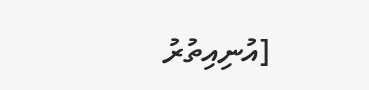[އުނިއިތުރު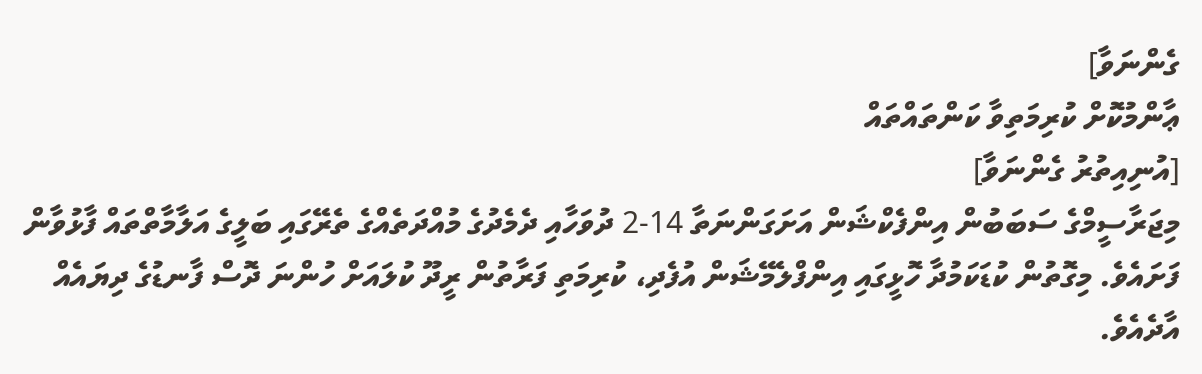ގެންނަވާ]
ޢާންމުކޮށް ކުރިމަތިވާ ކަންތައްތައް
[އުނިއިތުރު ގެންނަވާ]
މިޖަރާސީމްގެ ސަބަބުން އިންފެކްޝަން އަށަގަންނަތާ 14-2 ދުވަހާއި ދެމެދުގެ މުއްދަތެއްގެ ތެރޭގައި ބަލީގެ އަލާމާތްތައް ފާޅުވާން ފަށައެވެ. މިގޮތުން ކުޑަކަމުދާ ހޮޅީގައި އިންފްލެމޭޝަން އުފެދި، ކުރިމަތި ފަރާތުން ރީދޫ ކުލައަށް ހުންނަ ދޮސް ފާނޑުގެ ދިޔައެއް އާދެއެވެ.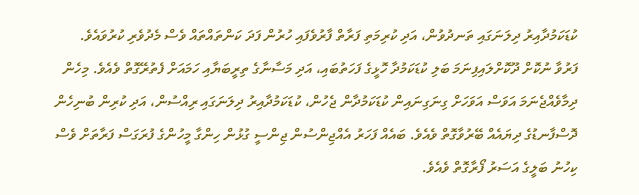ކުޑަކަމުދާއިރު ދިލަނަގައި ތަނދުވުން، އަދި ކުރިމަތި ފަރާތް ފާރުވެފައި ހުރުން ފަދަ ކަންތައްތައް ވެސް މެދުވެރި ކުރުވައެވެ.
ފަރުވާ ނުކޮށް ދޫކޮށްލައިފިނަމަ ބަލި ކުޑަކަމުދާ ހޮޅީގެ ފަހަތުބައި، އަދި މަސާނާގެ ތިރީބަޔާއި ހަމައަށް ފެތުރޭގޮތް ވެއެވެ. މިހެން ދިމާވެއްޖެނަމަ އަވަސް އަވަހަށް ގިނަގިނައިން ކުޑަކަމުދާން ޖެހުން، ކުޑަކަމުދާއިރު ދިލަނަގައި ރިއްސުން، އަދި ކުރިން ބުނިހެން ދޮސްފާނޑުގެ ދިޔައެއް ބޭރުވާގޮތް ވެއެވެ. ބައެއް ފަހަރު އެއްޖިންސުން ޖިންސީ ގުޅުން ހިންގާ މީހުންގެ ފުރަގަސް ފަރާތަށް ވެސް ކިހުނު ބަލީގެ އަސަރު ފޯރާގޮތް ވެއެވެ.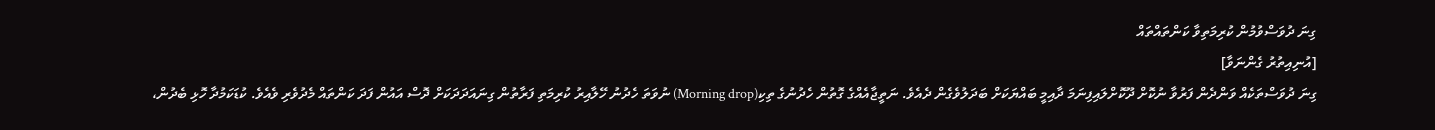ގިނަ ދުވަސްވުމުން ކުރިމަތިވާ ކަންތައްތައް
[އުނިއިތުރު ގެންނަވާ]
ގިނަ ދުވަސްތަކެއް ވަންދެން ފަރުވާ ނުކޮށް ދޫކޮށްލައިފިނަމަ ދާއިމީ ބައްޔަކަށް ބަދަލުވެގެން ދެއެވެ. ނަތީޖާއެއްގެ ގޮތުން ހެދުނުގެ ތިކި(Morning drop) ނުވަތަ ހެދުނު ހޭލާއިރު ކުރިމަތި ފަރާތުން ގިނައަދަދަކަށް ދޮސް އައުން ފަދަ ކަންތައް މެދުވެރި ވެއެވެ. ކުޑަކަމުދާ ހޮޅި ބެދުން،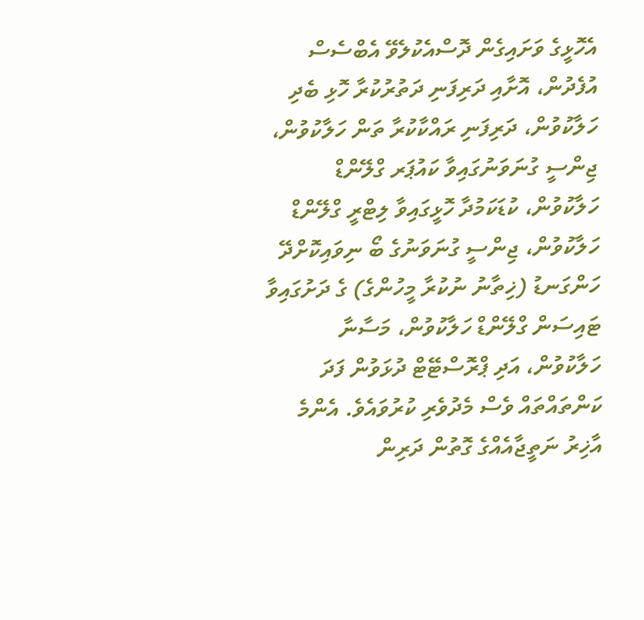އެހޮޅީގެ ވަށައިގެން ދޮސްއެކުލެވޭ އެބްސެސް އުފެދުން، އޮށާއި ދަރިފަނި ދަތުރުކުރާ ހޮޅި ބެދި ހަލާކުވުން، ދަރިފަނި ރައްކާކުރާ ތަން ހަލާކުވުން، ޖިންސީ ގުނަވަނުގައިވާ ކައުޕަރ ގްލޭންޑް ހަލާކުވުން، ކުޑަކަމުދާ ހޮޅީގައިވާ ލިޓްރީ ގްލޭންޑް ހަލާކުވުން، ޖިންސީ ގުނަވަނުގެ ބޯ ނިވައިކޮށްދޭ ހަންގަނޑު (ޚިތާނު ނުކުރާ މީހުންގެ) ގެ ދަށުގައިވާ ޓައިސަން ގްލޭންޑް ހަލާކުވުން، މަސާނާ ހަލާކުވުން، އަދި ޕްރޮސްޓޭޓް ދުޅަވުން ފަދަ ކަންތައްތައް ވެސް މެދުވެރި ކުރުވައެވެ. އެންމެ އާޚިރު ނަތީޖާއެއްގެ ގޮތުން ދަރިން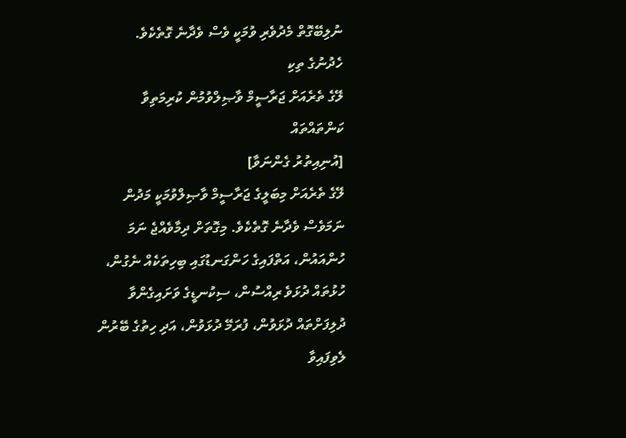ނުލިބޭގޮތް މެދުވެރި ވުމަކީ ވެސް ވެދާނެ ގޮތެކެވެ.
ހެދުނުގެ ތިކި
ލޭގެ ތެރެއަށް ޖަރާސީމް ވާޞިލްވުމުން ކުރިމަތިވާ ކަންތައްތައް
[އުނިއިތުރު ގެންނަވާ]
ލޭގެ ތެރެއަށް މިބަލީގެ ޖަރާސީމް ވާޞިލްވުމަކީ މަދުން ނަމަވެސް ވެދާނެ ގޮތެކެވެ. މިގޮތަށް ދިމާވެއްޖެ ނަމަ ހުންއައުން، އަތްފައިގެ ހަންގަނޑުގައި ބިހިތަކެއް ނެގުން، ހުޅުތައް ދުޅަވެ ރިއްސުން، ސިކުނޑީގެ ވަށައިގެންވާ ދުލިފަށްތައް ދުޅަވުން، ފުރަމޭ ދުޅަވުން، އަދި ހިތުގެ ބޭރުން ލެވިފައިވާ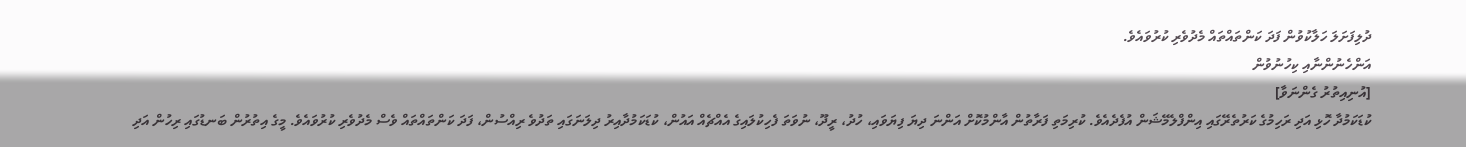ދުލިފަށަލަ ހަލާކުވުން ފަދަ ކަންތައްތައް މެދުވެރި ކުރުވައެވެ.
އަންހެނުންނާއި ކިހުނުވުން
[އުނިއިތުރު ގެންނަވާ]
ކުޑަކަމުދާ ހޮޅި އަދި ރަހިމުގެ ކަރުތެރޭގައި އިންފްލެމޭޝަން އުފެދެއެވެ. ކުރިމަތި ފަރާތުން އާންމުކޮށް އަންނަ ދިޔަ ފިޔަވައި، ހުދު، ރީދޫ، ނުވަތަ ފެހިކުލައިގެ އެއްޗެއް އައުން، ކުޑަކަމުދާއިރު ދިލަނަގައި ތަދުވެ ރިއްސުން، ފަދަ ކަންތައްތައް ވެސް މެދުވެރި ކުރުވައެވެ. މީގެ އިތުރުން ބަނޑުގައި ރިހުން އަދި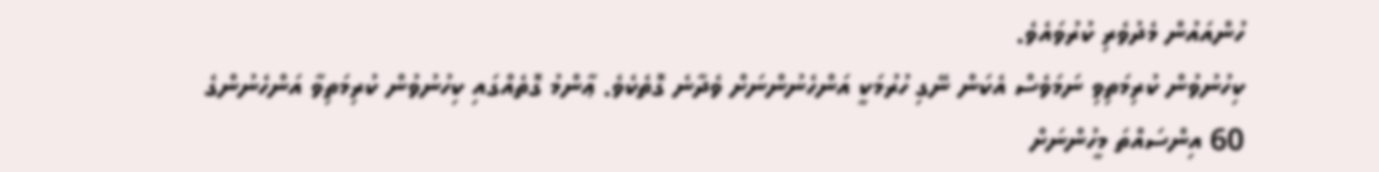ހުންއައުން މެދުވެރި ކުރުވައެވެ.
ކިހުނުވުން ކުރިމަތިވި ނަމަވެސް އެކަން ނޭގި ހުރުމަކީ އަންހެނުންނަށް ވެދާނެ ގޮތެކެވެ. ޢާންމު ގޮތެއްގައި ކިހުނުވުން ކުރިމަތިވާ އަންހެނުންގެ 60 އިންސައްތަ މީހުންނަށް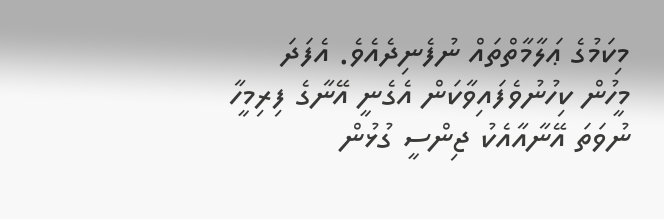މިކަމުގެ ޢަލާމާތްތައް ނުފެނިދެއެވެ. އެފަދަ މީހުން ކިހުނުވެފައިވާކަން އެގެނީ އޭނާގެ ފިރިމީހާ ނުވަތަ އޭނާއާއެކު ޖިންސީ ގުޅުން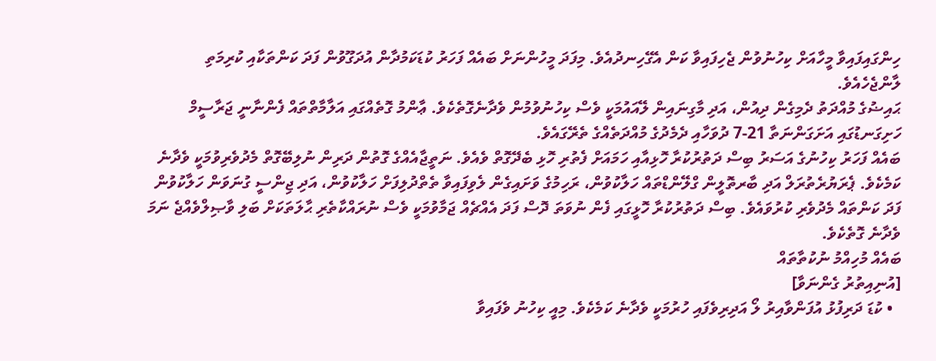ހިންގައިފައިވާ މީހާއަށް ކިހުނުވުން ޖެހިފައިވާ ކަން އެގޭހިނދުއެވެ. މިފަދަ މީހުންނަށް ބައެއް ފަހަރު ކުޑަކަމުދާން އުދަގޫވުން ފަދަ ކަންތަކާއި ކުރިމަތި ލާންޖެހެއެވެ.
ޙައިޟުގެ މުއްދަތު ދެމިގެން ދިއުން، އަދި މާގިނައިން ލޭއައުމަކީ ވެސް ކިހުނުވުމުން ވެދާނެގޮތެކެވެ. ޢާންމު ގޮތެއްގައި އަލާމާތްތައް ފެންނާނީ ޖަރާސީމް ހަށިގަނޑުގައި އަށަގަންނަތާ 21-7 ދުވަހާއި ދެމެދުގެ މުއްދަތެއްގެ ތެރޭގައެވެ.
ބައެއް ފަހަރު ކިހުނުގެ އަސަރު ބިސް ދަތުރުކުރާ ހޮޅިއާއި ހަމައަށް ފެތުރި ހޮޅި ބެދޭގޮތް ވެއެވެ. ނަތީޖާއެއްގެ ގޮތުން ދަރިން ނުލިބޭގޮތް މެދުވެރިވުމަކީ ވެދާނެ ކަމެކެވެ. ޕެރަޔުރެތުރަލް އަދި ބާރތޮލީން ގްލޭންޑްތައް ހަލާކުވުން، ރަހިމުގެ ވަށައިގެން ލެވިފައިވާ ތެތްދުލިފަށް ހަލާކުވުން، އަދި ޖިންސީ ގުނަވަން ހަލާކުވުން ފަދަ ކަންތައް މެދުވެރި ކުރުވައެވެ. ބިސް ދަތުރުކުރާ ހޮޅީގައި ފެން ނުވަތަ ދޮސް ފަދަ އެއްޗެއް ޖަމާވުމަކީ ވެސް ނުރައްކާތެރި ޙާލަތަކަށް ބަލި ވާޞިލްވެއްޖެ ނަމަ ވެދާނެ ގޮތެކެވެ.
ބައެއް މުހިއްމު ނުކުތާތައް
[އުނިއިތުރު ގެންނަވާ]
  • ކުޑަ ދަރިފުޅު އުފަންވާއިރު ލޯ އަދިރިވެފައި ހުރުމަކީ ވެދާނެ ކަމެކެވެ. މިއީ ކިހުނު ވެފައިވާ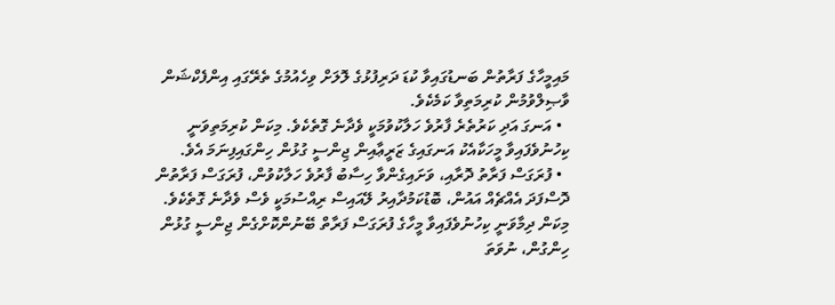މައިމީހާގެ ފަރާތުން ބަނޑުގައިވާ ކުޑަ ދަރިފުޅުގެ ލޮލަށް ވިހެއުމުގެ ތެރޭގައި އިންފެކްޝަން ވާޞިލްވުމުން ކުރިމަތިވާ ކަމެކެވެ.
  • އަނގަ އަދި ކަރުތެރެ ފާރުވެ ހަލާކުވުމަކީ ވެދާނެ ގޮތެކެވެ. މިކަން ކުރިމަތިވަނީ ކިހުނުވެފައިވާ މީހަކާއެކު އަނގައިގެ ޒަރީޢާއިން ޖިންސީ ގުޅުން ހިންގައިފިނަމަ އެވެ.
  • ފުރަގަސް ފަރާތު ދޮރާއި، ވަށައިގެންވާ ހިސާބު ފާރުވެ ހަލާކުވުން، ފުރަގަސް ފަރާތުން ދޮސްފަދަ އެއްޗެއް އައުން، ބޮޑުކަމުދާއިރު ލޭއައިސް ރިއްސުމަކީ ވެސް ވެދާނެ ގޮތެކެވެ. މިކަން ދިމާވަނީ ކިހުނުވެފައިވާ މީހާގެ ފުރަގަސް ފަރާތް ބޭނުންކޮށްގެން ޖިންސީ ގުޅުން ހިންގުން، ނުވަތަ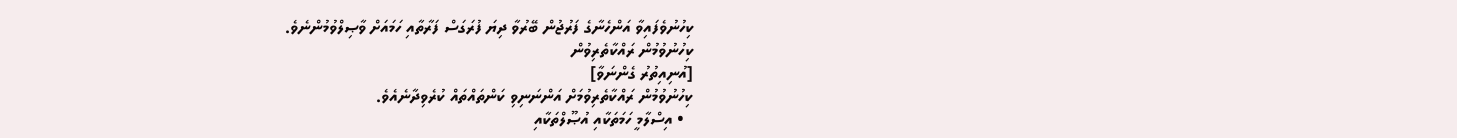ކިހުނުވެފައިވާ އަންހެނާގެ ފަރުޖުން ބޭރުވާ ދިޔަ ފުރަގަސް ފަރާތާއި ހަމައަށް ވާޞިލްވުމުންނެވެ.
ކިހުނުވުމުން ރައްކާތެރިވުން
[އުނިއިތުރު ގެންނަވާ]
ކިހުނުވުމުން ރައްކާތެރިވުމަށް އަންނަނިވި ކަންތައްތައް ކުރެވިދާނެއެވެ.
  • އިސްލާމީ ހަމަތަކާއި އުޞޫލްތަކާއި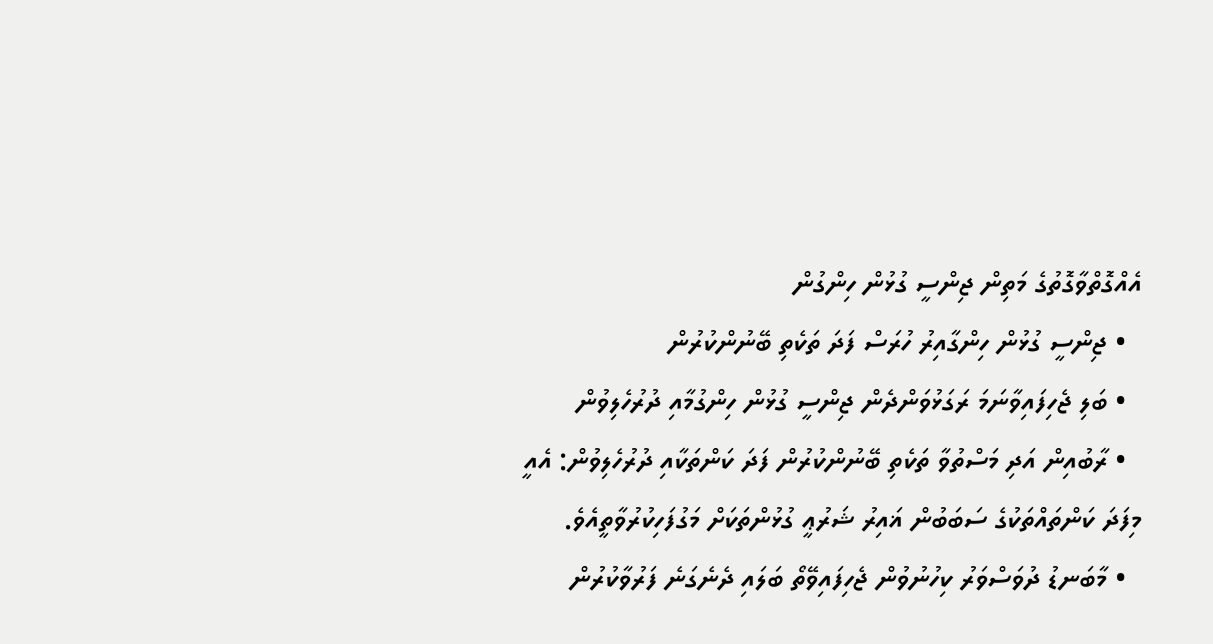އެއްގޮތްވާގޮތުގެ މަތިން ޖިންސީ ގުޅުން ހިންގުން
  • ޖިންސީ ގުޅުން ހިންގާއިރު ހުރަސް ފަދަ ތަކެތި ބޭނުންކުރުން
  • ބަލި ޖެހިފައިވާނަމަ ރަގަޅުވަންދެން ޖިންސީ ގުޅުން ހިންގުމާއި ދުރުހެލިވުން
  • ރާބުއިން އަދި މަސްތުވާ ތަކެތި ބޭނުންކުރުން ފަދަ ކަންތަކާއި ދުރުހެލިވުން: އެއީ މިފަދަ ކަންތައްތަކުގެ ސަބަބުން ޣައިރު ޝަރުޢީ ގުޅުންތަކަށް މަގުފަހިކުރުވާތީއެވެ.
  • މާބަނޑު ދުވަސްވަރު ކިހުނުވުން ޖެހިފައިވޭތޯ ބަލައި ދެނެގަނެ ފަރުވާކުރުން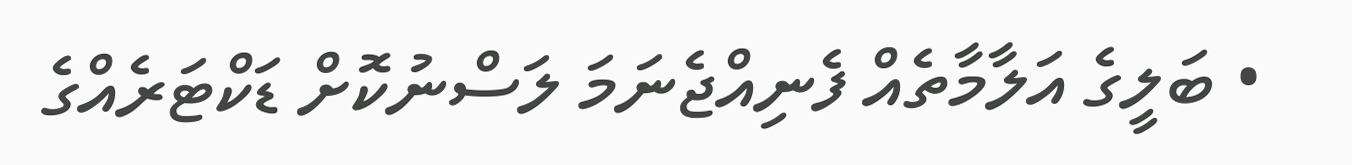• ބަލީގެ އަލާމާތެއް ފެނިއްޖެނަމަ ލަސްނުކޮށް ޑަކްޓަރެއްގެ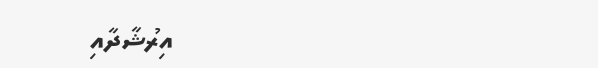އިރުޝާދާއި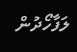ލަފާހޯދުން